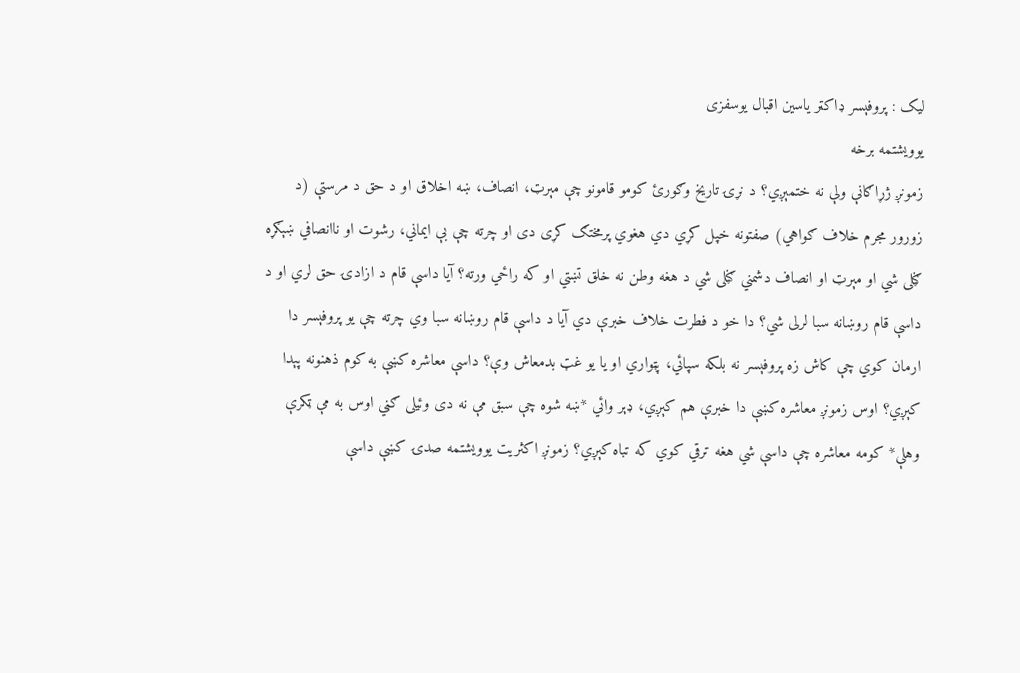ليک : پروفېسر ډاکټر ياسين اقبال يوسفزی
يوويشتمه برخه
زمونږ ژړاګانې ولې نه ختمېږي؟ د نړۍ تاریخ وګورئ کومو قامونو چې مېرټ، انصاف، ښه اخلاق او د حق د مرستې (د زورور مجرم خلاف ګواهي) صفتونه خپل کړي دي هغوي پرمختګ کړی دی او چرته چې بې ایماني، رشوت او ناانصافي ښېګړه ګڼلی شي او مېرټ او انصاف دشمني ګڼلی شي د هغه وطن نه خلق تښتي او که راځي ورته؟ آیا داسې قام د ازادۍ حق لري او د داسې قام روښانه سبا لرلی شي؟ دا خو د فطرت خلاف خبرې دي آیا د داسې قام روښانه سبا وي چرته چې یو پروفېسر دا ارمان کوي چې کاش زه پروفېسر نه بلکه سپائي، پټواري او یا یو غټ بدمعاش وې؟ داسې معاشره کښې به کوم ذهنونه پېدا کېږي؟ اوس زمونږ معاشره کښې دا خبرې هم کېږي، ډېر وائي *ښه شوه چې سبق مې نه دی وئیلی ګڼي اوس به مې ټکرې وهلې* کومه معاشره چې داسې شي هغه ترقي کوي که تباه کېږي؟ زمونږ اکثریت یوویشتمه صدۍ کښې داسې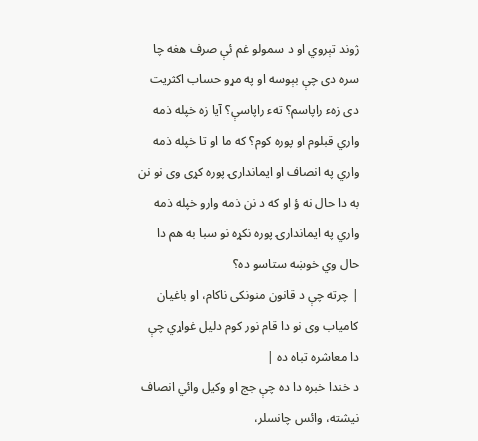ژوند تېروي او د سمولو غم ئې صرف هغه چا سره دی چې بېوسه او په مړو حساب اکثریت دی زهء راپاسم؟ تهء راپاسې؟ آیا زه خپله ذمه واري قبلوم او پوره کوم؟ که ما او تا خپله ذمه واري په انصاف او ایماندارۍ پوره کړی وی نو نن به دا حال نه ؤ او که د نن ذمه وارو خپله ذمه واري په ایماندارۍ پوره نکړه نو سبا به هم دا حال وي خوښه ستاسو ده؟
| چرته چې د قانون منونکی ناکام، او باغيان کامياب وی نو دا قام نور کوم دليل غواړي چې دا معاشره تباه ده |
د خندا خبره دا ده چې جج او وکیل وائي انصاف نیشته، وائس چانسلر،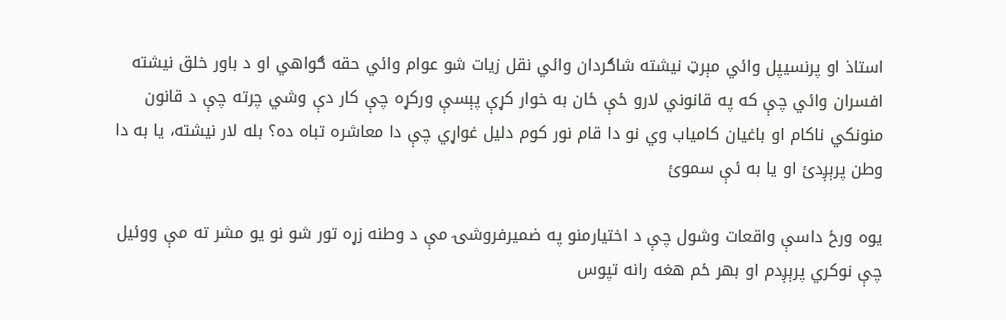استاذ او پرنسیپل وائي مېرټ نیشته شاګردان وائي نقل زیات شو عوام وائي حقه ګواهي او د باور خلق نیشته افسران وائي چې که په قانوني لارو ځې ځان به خوار کړې پېسې ورکړه چې کار دې وشي چرته چې د قانون منونکي ناکام او باغیان کامیاب وي نو دا قام نور کوم دلیل غواړي چې دا معاشره تباه ده؟ بله لار نیشته، یا به دا وطن پرېږدئ او یا به ئې سموئ

یوه ورځ داسې واقعات وشول چې د اختیارمنو په ضمیرفروشۍ مې د وطنه زړه تور شو نو یو مشر ته مې ووئیل چې نوکري پرېږدم او بهر ځم هغه رانه تپوس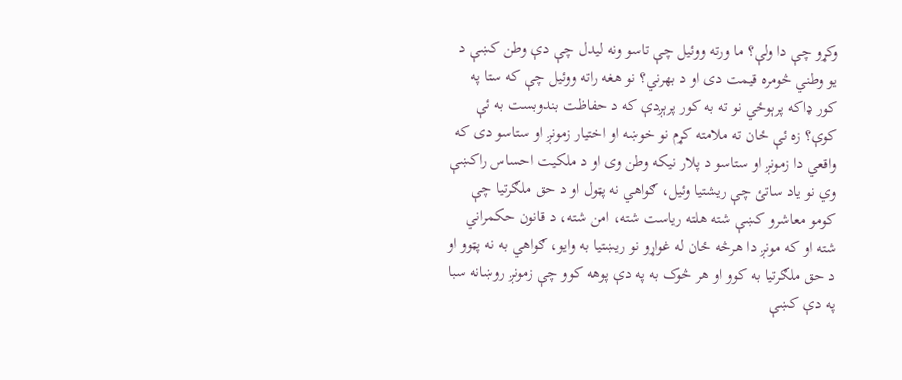وکړو چې دا ولې؟ ما ورته ووئیل چې تاسو ونه ليدل چې دې وطن کښې د یو وطني څومره قیمت دی او د بهرني؟ نو هغه راته ووئیل چې که ستا په کور ډاکه پرېوځي نو ته به کور پرېږدې که د حفاظت بندوبست به ئې کوې؟ زه ئې ځان ته ملامته کړم نو خوښه او اختیار زمونږ او ستاسو دی که واقعي دا زمونږ او ستاسو د پلار نیکه وطن وی او د ملکیت احساس راکښې وي نو یاد ساتئ چې ريشتیا وئیل، ګواهي نه پټول او د حق ملګرتیا چې کومو معاشرو کښې شته هلته ریاست شته، امن شته، د قانون حکمراني شته او که مونږ دا هرڅه ځان له غواړو نو ريښتیا به وايو، ګواهي به نه پټوو او د حق ملګرتیا به کوو او هر څوک به په دې پوهه کوو چې زمونږ روښانه سبا په دې کښې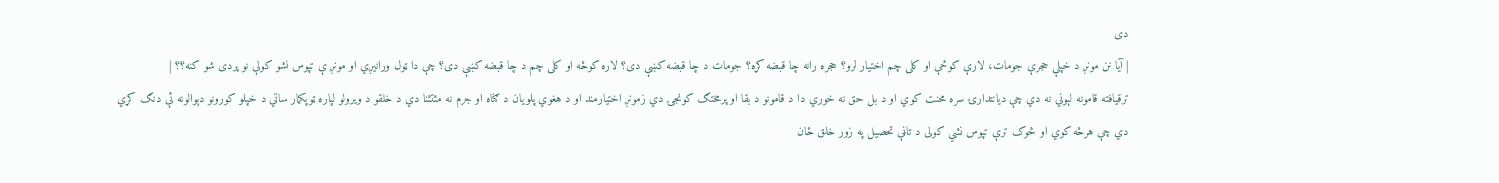دی
| آيا نن مونږ د خپلې حجرې جومات، لارې کوڅې او کلی چم اختيار لرو؟ حجره رانه چا قبضه کړه؟ جومات د چا قبضه کښې دی؟ لاره کوڅه او کلی چم د چا قبضه کښې دی؟ چې دا ټول ورانيږي او مونږ ې تپوس نشو کولې نو پردی شو کنه؟؟ |
ترقيافته قامونه لېوني نه دي چې دیانتدارۍ سره محنت کوي او د بل حق نه خوري دا د قامونو د بقا او پرمختګ کونجۍ دي زمونږ اختیارمند او د هغوي پلویان د ګناه او جرم نه مثتثنا دي د خلقو د ویرولو لپاره ټوپکمار ساتي د خپلو کورونو دېوالونه ئې دنګ کړي دي چې هرڅه کوي او څوک ترې تپوس نشي کولی د تاڼې تحصیل په زور خلق ځان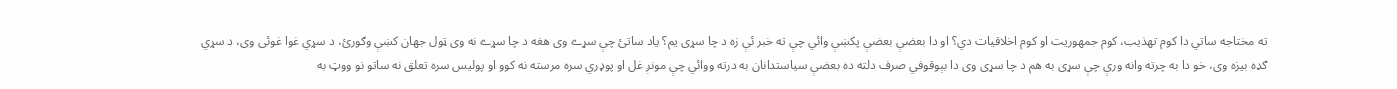ته مختاجه ساتي دا کوم تهذیب، کوم جمهوریت او کوم اخلاقیات دي؟ او دا بعضې بعضې پکښې وائي چې ته خبر ئې زه د چا سړی یم؟ یاد ساتئ چې سړے وی هغه د چا سړے نه وی ټول جهان کښې وګورئ، د سړي غوا غوئی وی، د سړي ګډه بیزه وی، خو دا به چرته وانه ورې چې سړی به هم د چا سړی وی دا بېوقوفي صرف دلته ده بعضې سیاستدانان به درته ووائي چې مونږ غل او پوډري سره مرسته نه کوو او پولیس سره تعلق نه ساتو نو ووټ به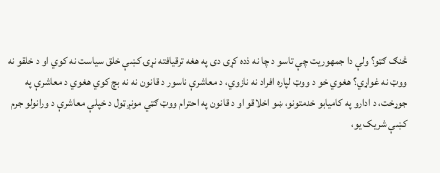څنګ ګټو؟ ولې دا جمهوریت چې تاسو د چا نه ذده کړی دی په هغه ترقیافته نړۍ کښې خلق سیاست نه کوي او د خلقو نه ووټ نه غواړي؟ هغوي خو د ووټ لپاره افراد نه نازوي، د معاشرې ناسور د قانون نه نه بچ کوي هغوي د معاشرې په جوړخت، د ادارو په کامیابو خدمتونو، ښو اخلاقو او د قانون په احترام ووټ ګټي مونږ ټول د خپلې معاشرې د ورانولو جرم کښې شریک يو،